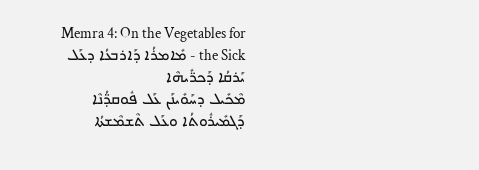Memra 4: On the Vegetables for the Sick - ܡܺܐܡܪܳܐ ܕܰܐܪܒܥܳܐ ܕܥܰܠ ܝܰܪܩܳܐ ܕܰܟܪ̈ܺܝܗܶܐ
ܡܶܟܺܝܠ ܕܚܰܘܺܝܢܰܢ ܥܰܠ ܦܽܘܩܕ̈ܳܢܶܐ ܕܰܓܡܺܝܪܽܘܬܳܐ ܘܥܰܠ ܬܶܫܡܶܫܬܳܐ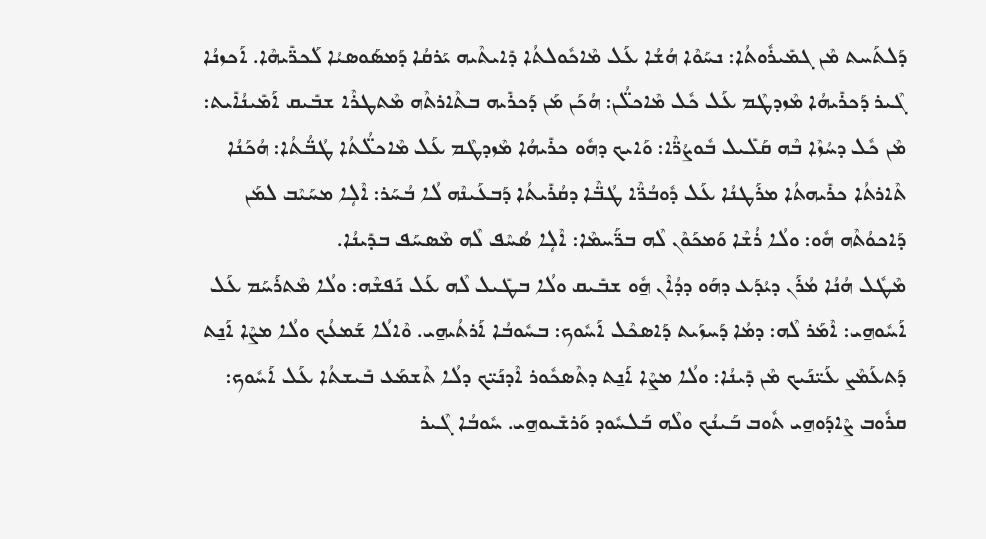ܕܰܠܬܰܚܬ ܡܶܢ ܓܡܺܝܪܽܘܬܳܐ: ܢܚܰܘܶܐ ܗܳܫܳܐ ܥܰܠ ܡܶܐܟܽܘܠܬܳܐ ܕܺܐܝܬܶܝܗ ܝܰܪܩܳܐ ܕܰܡܣܰܘܣܝܳܐ ܠܰܟܪ̈ܺܝܗܶܐ. ܐܰܟܙܢܳܐ ܓܶܝܪ ܕܰܟܪܺܝܗܳܐ ܡܶܙܕܛܶܡ ܥܰܠ ܟܽܠ ܡܶܐܟܠ̈ܳܢ: ܗܳܟܰܢ ܡܰܢ ܕܰܟܪܺܝܗ ܒܬܶܐܪܬܶܗ ܡܶܬܛܪܶܐ ܫܒܺܝܩ ܐܰܡܺܝܢܳܐܺܝܬ: ܡܶܢ ܟܽܠ ܕܚܳܙܶܐ ܒܶܗ ܩܰܠܺܝܠ ܒܽܘܨܳܪ̈ܶܐ: ܘܰܐܝܟ ܕܗܽܘ ܟܪܺܝܗܳܐ ܡܶܙܕܛܶܡ ܥܰܠ ܡܶܐܟܠ̈ܳܬܳܐ ܛܳܒ̈ܳܬܳܐ: ܗܳܟܰܢܳܐ ܬܶܐܪܬܳܐ ܟܪܺܝܗܬܳܐ ܡܪܰܛܢܳܐ ܥܰܠ ܕܽܘܒܳܪ̈ܶܐ ܛܳܒ̈ܶܐ ܕܩܳܪܺܝܬܳܐ ܕܰܒܥܰܝܢܶܗ ܠܳܐ ܒܳܚܰܪ: ܐܶܠܴܐ ܡܚܰܝܶܒ ܠܡܰܢ ܕܰܐܟܘܳܬܶܗ ܗܽܘ: ܘܠܳܐ ܪܳܫܶܐ ܘܰܡܟܰܘܶܢ ܠܶܗ ܒܪ̈ܰܚܡܶܐ: ܐܶܠܴܐ ܣܳܚܶܦ ܠܶܗ ܡܶܣܚܰܦ ܒܕܺܝܢܳܐ.
ܡܶܛܽܠ ܗܳܢܳܐ ܡܳܪܰܢ ܕܝܳܕܰܥ ܕܗܰܘ ܕܕܳܐܶܢ ܗ̱ܽܘ ܫܒܺܝܩ ܘܠܳܐ ܒܛܺܝܠ ܠܶܗ ܥܰܠ ܢܰܦܫܶܗ: ܘܠܳܐ ܡܶܬܪܰܚܰܡ ܥܰܠ ܐܰܚܽܘܗ̱ܝ: ܐܶܡܰܪ ܠܶܗ: ܕܡܳܐ ܕܰܚܙܰܝܬ ܕܰܐܣܟܶܠ ܐܰܚܽܘܟ: ܒܚܽܘܒܳܐ ܐܰܪܬܳܝܗ̱ܝ. ܘܶܐܠܳܐ ܫܰܡܥܳܟ ܘܠܳܐ ܡܨܶܐ ܐܰܢ̱ܬ ܕܰܬܥܰܡܶܨ ܥܰܝ̈ܢܰܝܟ ܡܶܢ ܕܺܝܢܳܐ: ܘܠܳܐ ܡܨܶܐ ܐܰܢ̱ܬ ܕܬܶܣܟܽܘܪ ܐܶܕܢܰܝ̈ܟ ܕܠܳܐ ܬܶܫܡܰܥ ܒܺܝܫܬܳܐ ܥܰܠ ܐܰܚܽܘܟ: ܩܪܽܘܒ ܨܶܐܕܰܘܗ̱ܝ ܬܽܘܒ ܒܰܝܢܳܟ ܘܠܶܗ ܒܰܠܚܽܘܕ ܘܰܪܫܺܝܘܗ̱ܝ. ܚܽܘܒܳܐ ܓܶܝܪ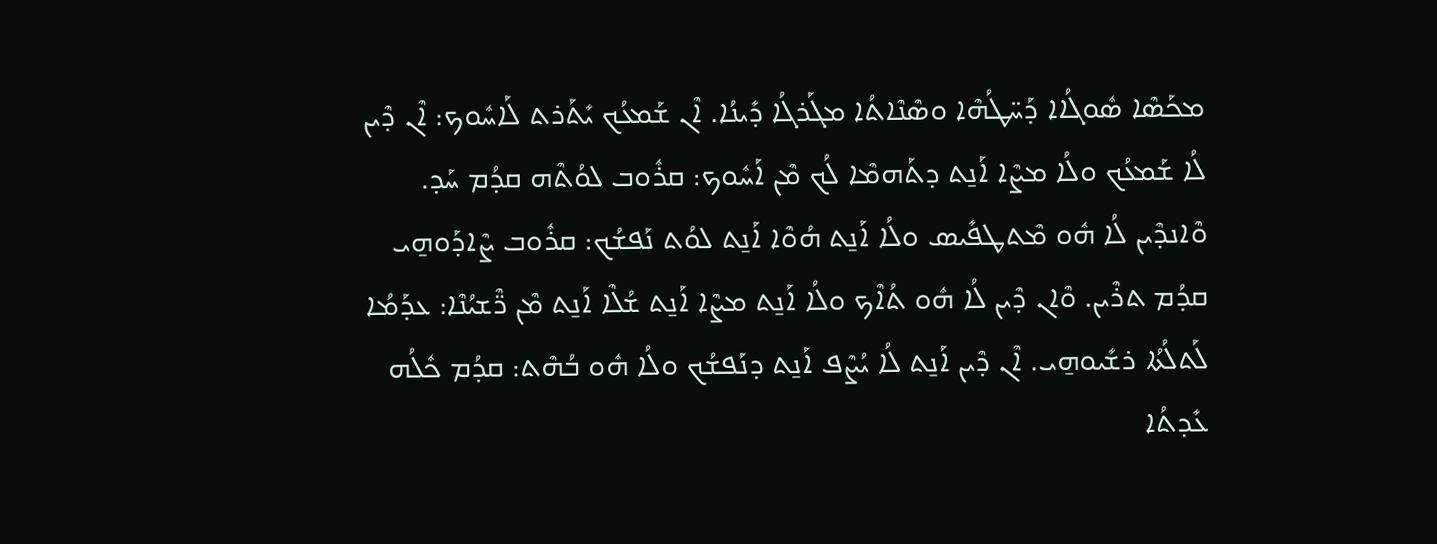ܡܟܰܣܶܐ ܣܽܘܓܳܐܐ ܕܰܚ̈ܛܳܗܶܐ ܘܣܶܢܶܐܬܳܐ ܡܓܰܪܓܳܐ ܕܺܝܢܳܐ. ܐܶܢ ܫܰܡܥܳܟ ܝܺܬܰܪܬ ܠܰܐܚܽܘܟ: ܐܶܢ ܕܶܝܢ ܠܳܐ ܫܰܡܥܳܟ ܘܠܳܐ ܡܨܶܐ ܐܰܢ̱ܬ ܕܬܰܗܡܶܐ ܠܳܟ ܡܶܢ ܐܰܚܽܘܟ: ܩܪܽܘܒ ܠܘܳܬܶܗ ܩܕܳܡ ܚܰܕ. ܘܶܐܢܕܶܝܢ ܠܳܐ ܗܽܘ ܡܶܬܛܦܺܝܣ ܘܠܳܐ ܐܰܢ̱ܬ ܗܳܘܶܐ ܐܰܢ̱ܬ ܠܘܳܬ ܢܰܦܫܳܟ: ܩܪܽܘܒ ܨܶܐܕܰܘܗ̱ܝ ܩܕܳܡ ܬܪܶܝܢ. ܘܶܐܢ ܕܶܝܢ ܠܳܐ ܗܽܘ ܬܳܐܶܟ ܘܠܳܐ ܐܰܢ̱ܬ ܡܨܶܐ ܐܰܢ̱ܬ ܫܳܠܶܐ ܐܰܢ̱ܬ ܡܶܢ ܪܶ̈ܫܝܳܢܶܐ: ܥܕܰܡܳܐ ܠܰܬܠܳܬܳܐ ܪܫܺܝܘܗ̱ܝ. ܐܶܢ ܕܶܝܢ ܐܰܢ̱ܬ ܠܳܐ ܝܳܨܶܦ ܐܰܢ̱ܬ ܕܢܰܦܫܳܟ ܘܠܳܐ ܗܽܘ ܒܳܗܶܬ: ܩܕܳܡ ܟܽܠܳܗ ܥܺܕܬܳܐ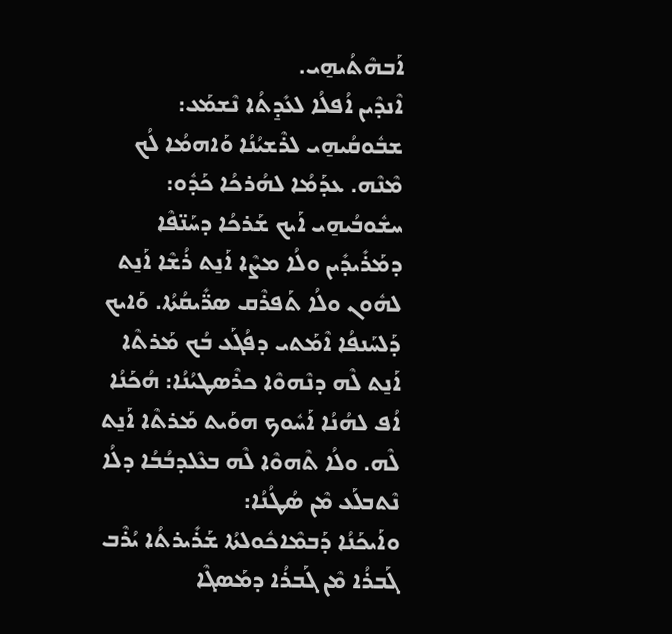ܐܰܒܗܶܬܳܝܗ̱ܝ.
ܐܶܢܕܶܝܢ ܐܳܦܠܳܐ ܠܥܺܕ̱ܬܳܐ ܢܶܫܡܰܥ: ܫܒܽܘܩܳܝܗ̱ܝ ܠܪܶܫܝܳܢܳܐ ܘܰܐܗܡܳܐ ܠܳܟ ܡܶܢܶܗ. ܥܕܰܡܳܐ ܠܗܳܪܟܳܐ ܟܰܕܽܘ: ܚܫܽܘܒܳܝܗ̱ܝ ܐܰܝܟ ܫܰܪܟܳܐ ܕܚܰܢ̈ܦܶܐ ܕܡܰܪܺܝܕܺܝܢ ܘܠܳܐ ܡܨܶܐ ܐܰܢ̱ܬ ܪܳܫܶܐ ܐܰܢ̱ܬ ܠܗܽܘܢ ܘܠܳܐ ܬܰܦܪܶܩ ܣܪ̈ܺܝܩܳܬܳܐ. ܘܰܐܝܟ ܕܰܠܚܰܢܦܳܐ ܐܶܡܰܬܝ ܕܦܳܓܰܥ ܒܳܟ ܡܰܪܬܶܐ ܐܰܢ̱ܬ ܠܶܗ ܕܢܶܗܘܶܐ ܟܪܶܤܛܝܳܢܳܐ: ܗܳܟܰܢܳܐ ܐܳܦ ܠܗܳܢܳܐ ܐܰܚܽܘܟ ܗܘܰܝܬ ܡܰܪܬܶܐ ܐܰܢ̱ܬ ܠܶܗ. ܘܠܳܐ ܬܶܗܘܶܐ ܠܶܗ ܒܥܶܠܕܒܳܒܳܐ ܕܠܳܐ ܢܶܬܒܠܰܥ ܡܶܢ ܤܳܛܳܢܳܐ:
ܘܐܰܝܟܰܢܳܐ ܕܰܒܡܶܐܟܽܘܠܬܳܐ ܫܰܪܺܝܪܬܳܐ ܝܳܪܶܒ ܓܰܒܪܳܐ ܡܶܢ ܓܰܒܪܳܐ ܕܡܰܣܓܶܐ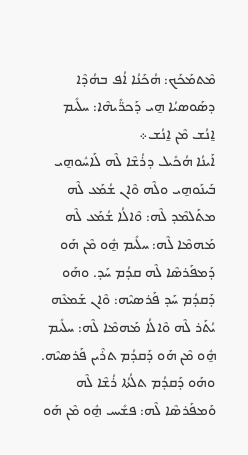ܡܶܬܡܰܟܰܟ: ܗܳܟܰܢܳܐ ܐܳܦ ܒܗܳܕܶܐ ܕܣܰܘܣܝܳܐ ܗ̱ܝ ܕܰܟܪ̈ܺܝܗܶܐ: ܚܠܺܝܡ ܐ̱ܢܳܫ ܡܶܢ ܐ̱ܢܳܫ܀
ܐܰܝܢܳܐ ܗܳܟܺܝܠ ܕܪܳܫܶܐ ܠܶܗ ܠܰܐܚܽܘܗ̱ܝ ܒܰܝܢܰܘܗ̱ܝ ܘܠܶܗ ܘܶܐܢ ܫܳܡܰܥ ܠܶܗ ܡܬܰܠܡܶܕ ܠܶܗ: ܘܶܐܠܳܐ ܫܳܡܰܥ ܠܶܗ ܡܰܗܡܶܐ ܠܶܗ: ܚܠܺܝܡ ܗ̱ܽܘ ܡܶܢ ܗܰܘ ܕܰܡܦܰܪܣܶܐ ܠܶܗ ܩܕܳܡ ܚܰܕ. ܘܗܰܘ ܕܰܩܕܳܡ ܚܰܕ ܦܰܪܣܝܶܗ: ܘܶܐܢ ܫܰܡܥܶܗ ܝܳܬܰܪ ܠܶܗ ܘܶܐܠܳܐ ܡܰܗܡܶܐ ܠܶܗ: ܚܠܺܝܡ ܗ̱ܽܘ ܡܶܢ ܗܰܘ ܕܰܩܕܳܡ ܬܪܶܝܢ ܦܰܪܣܝܶܗ. ܘܗܰܘ ܕܰܩܕܳܡ ܬܠܳܬܳܐ ܪܳܫܶܐ ܠܶܗ ܘܰܡܦܰܪܣܶܐ ܠܶܗ: ܦܫܺܝܚ ܗ̱ܽܘ ܡܶܢ ܗܰܘ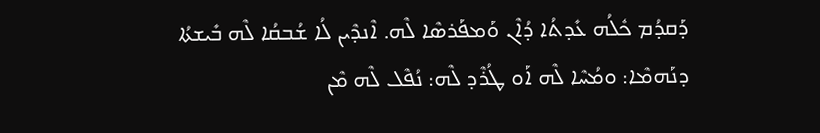ܕܰܩܕܳܡ ܟܽܠܳܗ ܥܺܕܬܳܐ ܕܳܐܶܢ ܘܰܡܦܰܪܣܶܐ ܠܶܗ. ܐܶܢܕܶܝܢ ܠܳܐ ܫܳܒܩܳܐ ܠܶܗ ܒܺܝܫܬܳܐ ܕܢܰܗܡܶܐ: ܘܡܳܚܶܐ ܠܶܗ ܐܰܘ ܛܳܪܶܕ ܠܶܗ: ܢܳܦܶܠ ܠܶܗ ܡܶܢ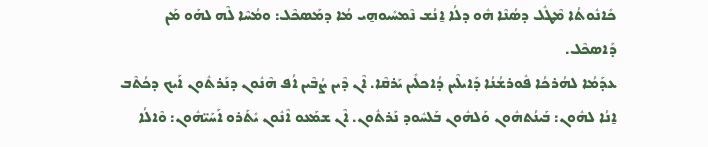ܟܺܐܢܽܘܬܳܐ ܡܶܛܽܠ ܕܣܳܢܶܐ ܗܽܘ ܕܠܳܐ ܐ̱ܢܳܫ ܢܶܡܚܺܝܘܗ̱ܝ ܡܳܐ ܕܡܰܣܟܶܠ: ܘܡܳܚܶܐ ܠܶܗ ܠܗܰܘ ܡܰܢ ܕܰܐܣܟܶܠ.
ܥܕܰܡܳܐ ܠܗܳܪܟܳܐ ܦܽܘܪܫܳܢܳܐ ܕܰܐܝܠܶܝܢ ܕܳܐܟܠܺܝܢ ܝܰܪܩܶܐ. ܐܶܢ ܕܶܝܢ ܨܳܒܶܝܢ ܐܳܦ ܗܶܢܽܘܢ ܕܢܰܪܬܽܘܢ ܐܰܝܟ ܕܟܳܬܶܒ ܐ̱ܢܳܐ ܠܗܽܘܢ: ܒܰܝܢܳܬܗܽܘܢ ܘܰܠܗܽܘܢ ܒܰܠܚܽܘܕ ܢܰܪܬܽܘܢ. ܐܶܢ ܫܡܰܥܘ ܐܶܢܽܘܢ ܝܺܬܰܪܘ ܐܰܚܰܝ̈ܗܽܘܢ: ܘܶܐܠܳܐ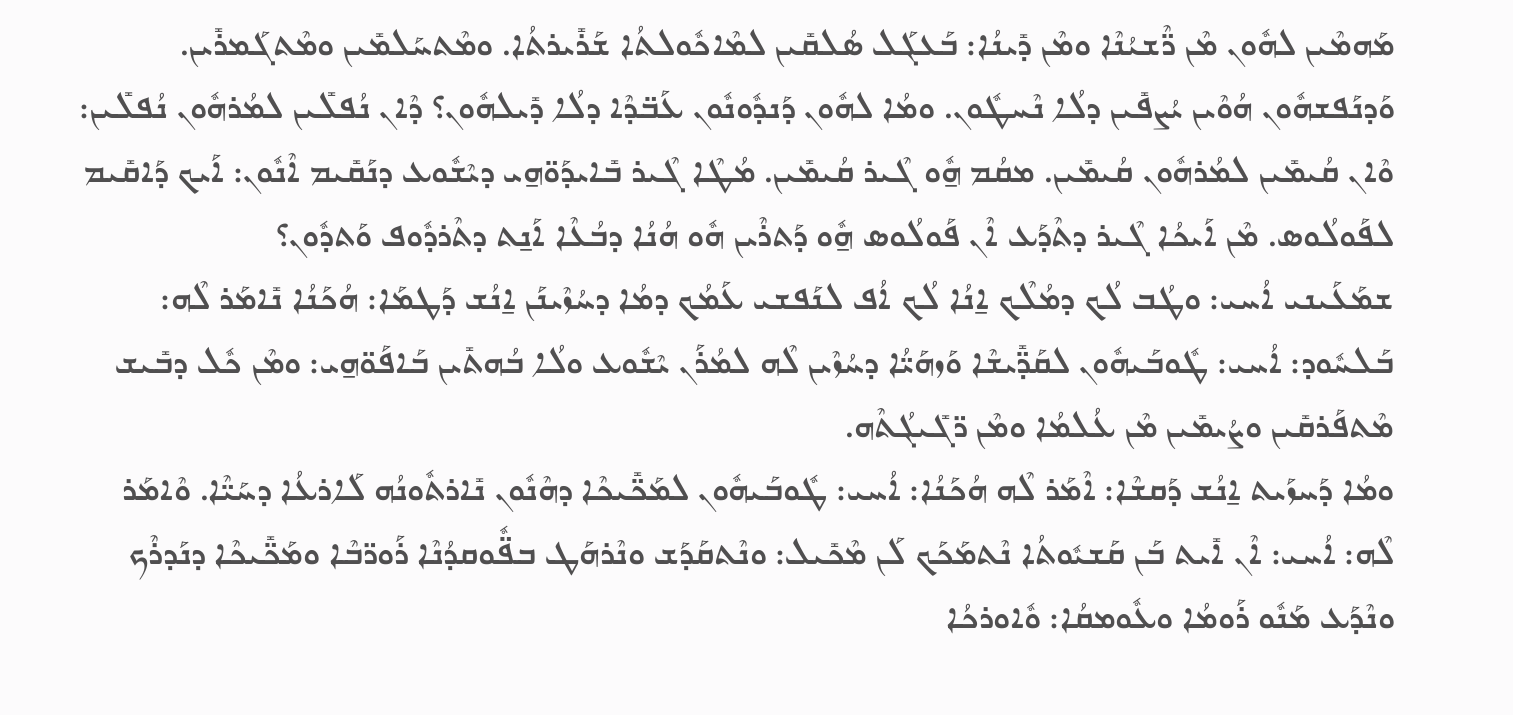ܡܰܗܡܶܝܢ ܠܗܽܘܢ ܡܶܢ ܪ̈ܶܫܝܳܢܶܐ ܘܡܶܢ ܕܺܝܢܳܐ: ܒܰܥܓܰܠ ܣܳܠܩܺܝܢ ܠܡܶܐܟܽܘܠܬܳܐ ܫܰܪܺܝܪܬܳܐ. ܘܡܶܬܚܰܠܡܺܝܢ ܘܡܶܬܓܰܡܪܺܝܢ. ܘܰܕܢܰܦܫܗܽܘܢ ܗܳܘܶܝܢ ܝܳܨܦܺܝܢ ܕܠܳܐ ܢܶܚܛܽܘܢ. ܘܡܳܐ ܠܗܽܘܢ ܕܰܢܕܽܘܢܽܘܢ ܥܰܒ̈ܕܶܐ ܕܠܳܐ ܕܺܝܠܗܽܘܢ؟ ܕܶܐܢ ܢܳܦܠܺܝܢ ܠܡܳܪܗܽܘܢ ܢܳܦܠܺܝܢ: ܘܶܐܢ ܩܳܝܡܺܝܢ ܠܡܳܪܗܽܘܢ ܩܳܝܡܺܝܢ. ܡܩܳܡ ܗ̱ܽܘ ܓܶܝܪ ܩܳܝܡܺܝܢ. ܡܳܛܶܐ ܓܶܝܪ ܒܺܐܝܕܰܘ̈ܗ̱ܝ ܕܝܶܫܽܘܥ ܕܢܰܩܺܝܡ ܐܶܢܽܘܢ: ܐܰܝܟ ܕܰܐܩܺܝܡ ܠܦܰܘܠܳܘܣ. ܡܶܢ ܐܰܝܟܳܐ ܓܶܝܪ ܕܬܶܕܰܥ ܐܶܢ ܦܰܘܠܳܘܣ ܗ̱ܽܘ ܕܰܬܪܶܝܢ ܗܽܘ ܗܳܢܳܐ ܕܒܳܥܶܐ ܐܰܢ̱ܬ ܕܬܶܪܕܽܘܦ ܘܰܬܕܽܘܢ؟
ܫܡܰܥܰܝܢܝ ܐܳܚܝ: ܘܛܳܒ ܠܳܟ ܕܡܳܠܶܟ ܐ̱ܢܳܐ ܠܳܟ ܐܳܦ ܠܢܰܦܫܝ ܥܰܡܳܟ ܕܡܳܐ ܕܚܳܙܶܝܢܰܢ ܐ̱ܢܳܫ ܕܰܛܡܰܐ: ܗܳܟܰܢܳܐ ܢܺܐܡܰܪ ܠܶܗ: ܒܰܠܚܽܘܕ: ܐܳܚܝ: ܛܽܘܒܰܝܗܽܘܢ ܠܩܰܕ̈ܺܝܫܶܐ ܘܰܙܗܰܝ̈ܳܐ ܕܚܳܙܶܝܢ ܠܶܗ ܠܡܳܪܰܢ ܝܶܫܽܘܥ ܘܠܳܐ ܒܳܗܬܺܝܢ ܒܰܐܦܰܘ̈ܗ̱ܝ: ܘܡܶܢ ܟܽܠ ܕܒܺܝܫ ܡܶܬܦܰܪܩܺܝܢ ܘܨܳܝܡܺܝܢ ܡܶܢ ܥܳܠܡܳܐ ܘܡܶܢ ܪ̈ܓܺܝܓܳܬܶܗ.
ܘܡܳܐ ܕܰܚܙܰܝܬ ܐ̱ܢܳܫ ܕܰܩܫܶܐ: ܐܶܡܰܪ ܠܶܗ ܗܳܟܰܢܳܐ: ܐܳܚܝ: ܛܽܘܒܰܝܗܽܘܢ ܠܡܰܟ̈ܺܝܟܶܐ ܕܗܶܢܽܘܢ ܢܺܐܪܬܽܘܢܳܗ ܠܰܐܪܥܳܐ ܕܚܰܝ̈ܶܐ. ܘܶܐܡܰܪ ܠܶܗ: ܐܳܚܝ: ܐܶܢ ܐܺܝܬ ܒܰܢ ܩܰܫܝܽܘܬܳܐ ܢܶܬܡܰܟܰܟ ܠܰܢ ܡܶܟܺܝܠ: ܘܢܶܬܩܰܕܰܫ ܘܢܶܪܗܰܛ ܒܦ̈ܽܘܩܕܳܢܶܐ ܪܰܘܪ̈ܒܶܐ ܘܡܰܟ̈ܺܝܟܶܐ ܕܢܰܕܪܶܟ ܘܢܶܕܰܥ ܡܰܢܽܘ ܪܰܘܡܳܐ ܘܥܽܘܡܩܳܐ: ܘܽܐܘܪܟܳܐ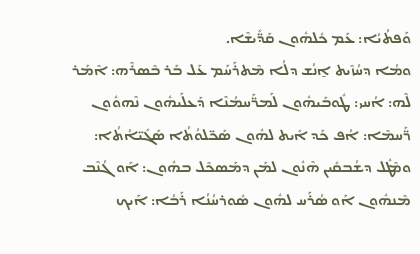ܘܰܦܬܳܝܳܐ: ܥܰܡ ܟܽܠܗܽܘܢ ܩܰܕ̈ܺܝܫܶܐ.
ܘܡܳܐ ܕܚܳܙܶܝܬ ܐ̱ܢܳܫ ܕܠܳܐ ܡܶܬܪܰܚܰܡ ܥܰܠ ܒܰܪ ܒܶܣܪܶܗ: ܐܶܡܰܪ ܠܶܗ: ܐܳܚܝ: ܛܽܘܒܰܝܗܽܘܢ ܠܰܡܪ̈ܰܚܡܳܢܶܐ ܕܰܥܠܰܝܗܽܘܢ ܢܶܗܘܽܘܢ ܪ̈ܰܚܡܶܐ: ܐܳܦ ܟܰܕ ܐܺܝܬ ܠܗܽܘܢ ܣܰܟ̈ܠܘܳܬܳܐ ܣܰܓܺܝ̈ܐܳܬܳܐ: ܘܡܶܛܽܠ ܕܫܳܒܩܺܝܢ ܗܶܢܽܘܢ ܠܡܰܢ ܕܡܰܣܟܶܠ ܒܗܽܘܢ: ܐܰܘ ܓܳܢܶܒ ܡܶܢܗܽܘܢ ܐܰܘ ܣܳܪܰܚ ܠܗܽܘܢ ܣܽܘܪܚܳܢܳܐ ܪܰܒܳܐ: ܐܰܝܟ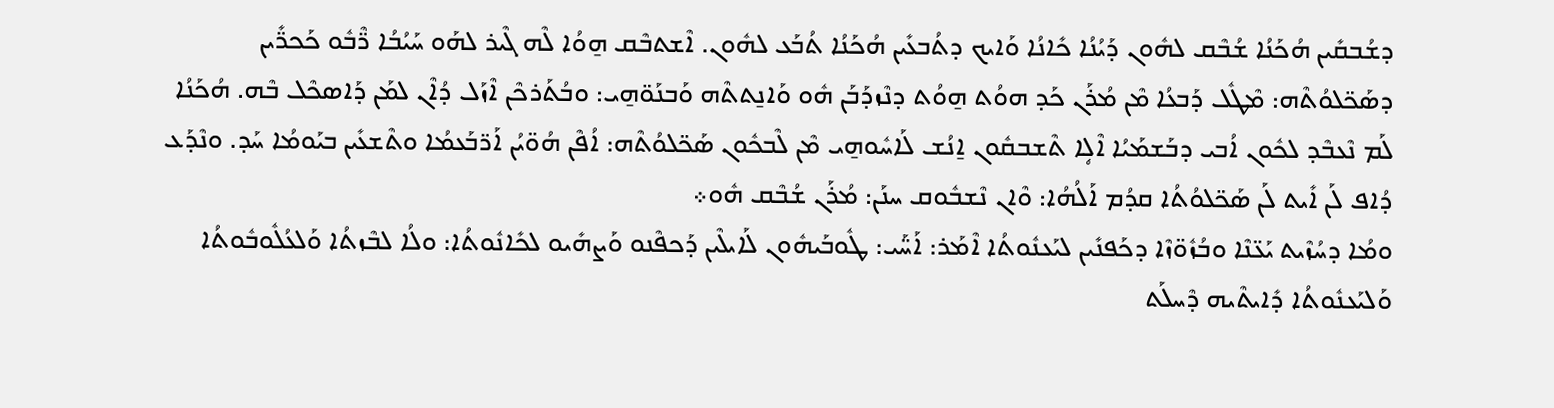ܕܫܳܒܩܺܝܢ ܗܳܟܰܢܳܐ ܫܳܒܶܩ ܠܗܽܘܢ ܕܰܝܳܢܳܐ ܟܺܐܢܳܐ ܘܰܐܝܟ ܕܬܳܒܥܺܝܢ ܗܳܟܰܢܳܐ ܬܳܒܰܥ ܠܗܽܘܢ. ܐܶܫܬܒܶܩ ܗ̱ܘܳܐ ܠܶܗ ܓܶܝܪ ܠܗܰܘ ܚܰܝܳܒܳܐ ܪ̈ܶܒܽܘ ܟܰܟܪ̈ܺܝܢ ܕܣܰܟ̈ܠܘܳܬܶܗ: ܡܶܛܽܠ ܕܰܒܥܳܐ ܡܶܢ ܡܳܪܰܢ ܟܰܕ ܗܘܳܬ ܗ̱ܘܳܬ ܕܢܶܙܕܰܒܰܢ ܗܽܘ ܘܰܐܢ̱ܬܬܶܗ ܘܰܒܢܰܘ̈ܗ̱ܝ: ܘܒܳܬܰܪܟܶܢ ܐܶܙܰܠ ܕܳܐܶܢ ܠܡܰܢ ܕܰܐܣܟܶܠ ܒܶܗ. ܗܳܟܰܢܳܐ ܠܰܡ ܢܶܥܒܶܕ ܠܟܽܘܢ ܐܳܒܝ ܕܒܰܫܡܰܝܳܐ ܐܶܠܴܐ ܬܶܫܒܩܽܘܢ ܐ̱ܢܳܫ ܠܰܐܚܽܘܗ̱ܝ ܡܶܢ ܠܶܒܟܽܘܢ ܣܰܟ̈ܠܘܳܬܶܗ: ܐܳܦܶܢ ܗܳܘ̈ܝܳܢ ܐܰܪ̈ܒܰܥܡܳܐ ܘܬܶܫܥܺܝܢ ܒܝܰܘܡܳܐ ܚܰܕ. ܘܢܶܕܰܥ ܕܳܐܦ ܠܰܢ ܐܺܝܬ ܠܰܢ ܣܰܟ̈ܠܘܳܬܳܐ ܩܕܳܡ ܐܰܠܳܗܳܐ: ܘܶܐܢ ܢܶܫܒܽܘܩ ܚܢܰܢ: ܡܳܪܰܢ ܫܳܒܶܩ ܗܽܘ܀
ܘܡܳܐ ܕܚܳܙܶܝܬ ܝܰܥ̈ܢܶܐ ܘܒܳܙܽܘ̈ܙܶܐ ܕܟܰܦܢܺܝܢ ܠܝܰܥܢܽܘܬܳܐ ܐܶܡܰܪ: ܐܰܚ̈ܰܝ: ܛܽܘܒܰܝܗܽܘܢ ܠܰܐܝܠܶܝܢ ܕܰܟܦܶܢܘ ܘܰܨܗܺܝܘ ܠܟܺܐܢܽܘܬܳܐ: ܘܠܳܐ ܠܒܶܙܬܳܐ ܘܰܠܥܳܠܽܘܒܽܘܬܳܐ ܘܰܠܝܰܥܢܽܘܬܳܐ ܕܺܐܝܬܶܝܗ ܕܶܚܠܰܬ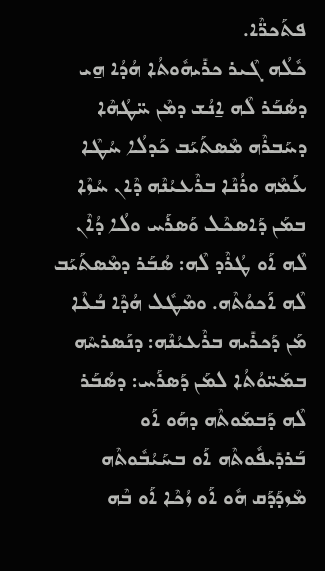ܦܬܰܟܪ̈ܶܐ.
ܟܽܠܳܗ ܓܶܝܪ ܟܪܺܝܗܽܘܬܳܐ ܗܳܕܳܐ ܗ̱ܝ ܕܣܳܒܰܪ ܠܶܗ ܐ̱ܢܳܫ ܕܡܶܢ ܚ̈ܛܳܗܶܐ ܕܚܰܒܪܶܗ ܡܶܣܬܰܝܰܒ ܟܰܕܠܳܐ ܚܳܛܶܐ ܥܰܡܶܗ ܘܪܳܢܶܐ ܒܪܶܥܝܳܢܶܗ ܕܶܐܢ ܚܳܙܶܐ ܒܡܰܢ ܕܰܐܣܟܶܠ ܘܰܣܪܰܚ ܘܠܳܐ ܕܳܐܶܢ ܠܶܗ ܐܰܘ ܛܳܪܶܕ ܠܶܗ: ܣܳܒܰܪ ܕܡܶܣܬܰܝܰܒ ܠܶܗ ܐܰܟܘܳܬܶܗ. ܘܡܶܛܽܠ ܗܳܕܶܐ ܒܳܥܶܐ ܡܰܢ ܕܰܟܪܺܝܗ ܒܪܶܥܝܳܢܶܗ: ܕܢܰܣܪܚܶܗ ܒܡܰܚ̈ܘܳܬܳܐ ܠܡܰܢ ܕܰܣܪܰܚ: ܕܣܳܒܰܪ ܠܶܗ ܕܰܒܡܰܘܬܶܗ ܕܗܰܘ ܐܰܘ ܒܰܪܕܺܝܦܽܘܬܶܗ ܐܰܘ ܒܚܰܝܳܒܽܘܬܶܗ ܡܶܙܕܰܕܰܩ ܗܽܘ ܐܰܘ ܙܳܟܶܐ ܐܰܘ ܒܶܗ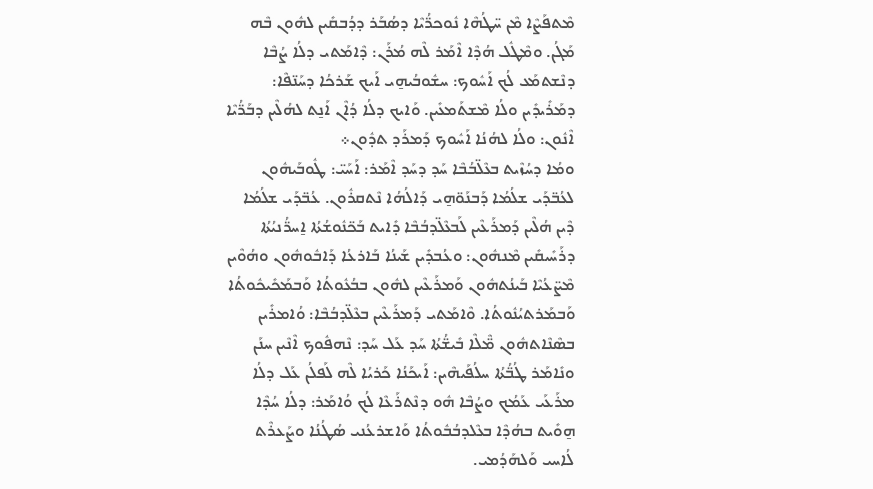ܡܶܬܦܰܨܶܐ ܡܶܢ ܚ̈ܛܳܗܶܐ ܢܽܘܟܪ̈ܳܝܶܐ ܕܣܳܒܰܪ ܕܕܳܒܩܺܝܢ ܠܗܽܘܢ ܒܶܗ ܡܰܓܳܢ. ܘܡܶܛܽܠ ܗܳܕܶܐ ܐܶܡܰܪ ܠܶܗ ܡܳܪܰܢ: ܕܶܐܡܰܬܝ ܕܠܳܐ ܨܳܒܶܐ ܕܢܶܫܬܡܰܥ ܠܳܟ ܐܰܚܽܘܟ: ܚܫܽܘܒܳܝܗ̱ܝ ܐܰܝܟ ܫܰܪܟܳܐ ܕܚܰܢ̈ܦܶܐ: ܕܡܰܪܺܝܕܺܝܢ ܘܠܳܐ ܡܶܫܬܰܡܥܺܝܢ. ܘܰܐܝܟ ܕܠܳܐ ܕܳܐܶܢ ܐܰܢ̱ܬ ܠܗܳܠܶܝܢ ܕܒܰܪ̈ܳܝܶܐ ܐܶܢܽܘܢ: ܘܠܳܐ ܠܗܳܢܳܐ ܐܰܚܽܘܟ ܕܰܡܪܰܕ ܬܕܽܘܢ܀
ܘܡܳܐ ܕܚܳܙܶܝܬ ܒܥܶܠ̈ܒܳܒܶܐ ܚܰܕ ܕܚܰܕ ܐܶܡܰܪ: ܐܰܚܰܝ̈: ܛܽܘܒܰܝܗܽܘܢ ܠܥܳܒ̈ܕܰܝ ܫܠܳܡܳܐ ܕܰܒܢܰܘ̈ܗ̱ܝ ܕܰܐܠܳܗܳܐ ܢܶܬܩܪܽܘܢ. ܥܳܒ̈ܕܰܝ ܫܠܳܡܳܐ ܕܶܝܢ ܗܳܠܶܝܢ ܕܰܡܪܰܥܶܝܢ ܠܰܒܥܶܠ̈ܕܒܳܒܶܐ ܕܺܐܝܬ ܒܰܟ̈ܢܽܘܫܳܬܳܐ ܐ̱ܚܪ̈ܳܢܝܳܬܳܐ ܕܪܰܚܺܝܩܺܝܢ ܡܶܢܗܽܘܢ: ܘܥܳܒܕܺܝܢ ܫܰܝܢܳܐ ܒܰܐܪܥܳܐ ܕܰܐܒܽܘܗܽܘܢ ܘܗܳܘܶܝܢ ܡܶܨ̈ܥܳܝܶܐ ܒܰܝܢܳܬܗܽܘܢ ܘܰܡܪܰܥܶܝܢ ܠܗܽܘܢ ܒܒܳܥܽܘܬܳܐ ܘܰܒܡܰܟܺܝܟܽܘܬܳܐ ܘܰܒܡܰܪܬܝܳܢܽܘܬܳܐ. ܘܶܐܡܰܬܝ ܕܰܡܪܰܥܶܝܢ ܒܥܶܠ̈ܕܒܳܒܶܐ: ܘܳܐܡܪܺܝܢ ܒܣܶܢܶܐܬܗܽܘܢ ܡ̈ܶܠܶܐ ܒܺܝܫ̈ܳܬܳܐ ܚܰܕ ܥܰܠ ܚܰܕ: ܢܶܗܦܽܘܟ ܐܶܢܶܝܢ ܚܢܰܢ ܘܢܺܐܡܰܪ ܛܳܒ̈ܳܬܳܐ ܚܠܳܦܰܝܗܶܝܢ: ܐܰܝܟܰܢܳܐ ܟܰܪܝܳܐ ܠܶܗ ܠܰܦܠܳܢ ܥܰܠ ܕܠܳܐ ܡܪܰܥܰܝ ܥܰܡܳܟ ܘܨܳܒܶܐ ܗܽܘ ܕܢܶܬܪܰܥܶܐ ܠܳܟ ܘܳܐܡܰܪ: ܕܠܳܐ ܚܳܕܶܐ ܗ̱ܘܺܝܬ ܒܗܳܕܶܐ ܒܥܶܠܕܒܳܒܽܘܬܳܐ ܘܰܐܫܪܥܳܢܝ ܤܳܛܳܢܳܐ ܘܨܰܥܪܶܬ ܠܳܐܚܝ ܘܰܠܗܰܕܳܡܝ.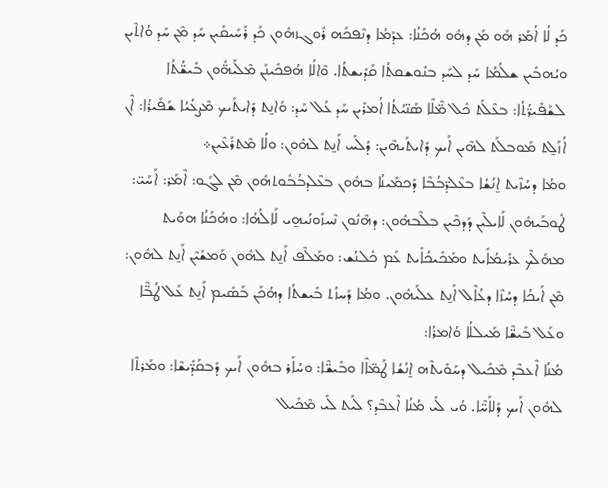ܟܰܕ ܠܳܐ ܐܳܡܰܪ ܗܰܘ ܡܰܢ ܕܗܽܘ ܗܳܟܰܢܳܐ: ܥܕܰܡܳܐ ܕܢܶܦܟܰܗ ܪܽܘܓܙܗܽܘܢ ܟܰܕ ܪܰܚܺܝܩܺܝܢ ܚܰܕ ܡܶܢ ܚܰܕ ܘܳܐܬܶܝܢ ܘܝܳܗܒܺܝܢ ܫܠܳܡܳܐ ܚܰܕ ܠܚܰܕ ܒܢܽܘܫܩܬܳܐ ܩܰܕܺܝܫܬܳܐ. ܘܶܐܠܳܐ ܗܳܦܟܺܝܢܰܢ ܡܶܠܰܝܗ̈ܽܘܢ ܒܺܝܫ̈ܳܬܳܐ ܠܫܰܦܺܝܪ̈ܳܬܳܐ: ܒܥܶܠܰܬ ܟܽܠ ܡ̈ܶܠܶܐ ܣܰܢ̈ܝܳܬܳܐ ܐܳܡܪܺܝܢ ܚܰܕ ܥܰܠ ܚܰܕ: ܘܰܐܢ̱ܬ ܕܺܐܝܬܰܝܟ ܡܶܨܥܳܝܳܐ ܫܰܦܺܝܪܳܐ: ܐܶܢ ܐܳܙܰܠ̱ܬ ܡܰܘܒܠܰܬ ܠܗܶܝܢ ܐܰܝܟ ܕܺܐܝܬܰܝܗܶܝܢ: ܕܳܠܰܚ ܐܰܢ̱ܬ ܠܗܽܘܢ: ܘܠܳܐ ܡܶܬܪܰܥܶܝܢ܀
ܘܡܳܐ ܕܚܳܙܶܝܬ ܐ̱ܢܳܫܳܐ ܒܥܶܠܕ̈ܒܳܒܶܐ ܕܰܟܡܺܝܢܳܐ ܒܗܽܘܢ ܒܥܶܠܕܒܳܒܽܘܬܗܽܘܢ ܡܶܢ ܠܓܰܘ: ܐܶܡܰܪ: ܐܰܚܰܝ̈: ܛܽܘܒܰܝܗܽܘܢ ܠܰܐܝܠܶܝܢ ܕܰܕܟܶܝܢ ܒܠܶܒܗܽܘܢ: ܕܗܶܢܽܘܢ ܢܶܚܙܽܘܢܳܝܗ̱ܝ ܠܰܐܠܳܗܳܐ: ܘܗܳܟܰܢܳܐ ܗܘܰܝܬ ܡܗܰܠܶܟ ܥܪܺܝܡܳܐܺܝܬ ܘܡܰܟܺܝܟܳܐܺܝܬ ܥܰܡ ܟܽܠܢܳܫ: ܘܡܰܠܶܦ ܐܰܢ̱ܬ ܠܗܽܘܢ ܘܰܡܫܰܝܶܢ ܐܰܢ̱ܬ ܠܗܽܘܢ: ܡܶܢ ܐܰܝܟܳܐ ܕܚܳܙܶܐ ܕܥܳܐܶܠ ܐܰܢ̱ܬ ܥܠܰܝܗܽܘܢ. ܘܡܳܐ ܕܰܚܙܳܬ ܒܺܝܫܬܳܐ ܕܗܳܟܰܢ ܒܰܣܺܝܡ ܐܰܢ̱ܬ ܥܰܠ ܛܳܒ̈ܶܐ ܘܥܰܠ ܒܺܝܫ̈ܶܐ ܡܰܝܠܠܳܐ ܘܳܐܡܪܳܐ:
ܡܳܢܳܐ ܐܶܥܒܶܕ ܡܶܟܺܝܠ ܕܚܰܘܺܝܬܶܗ ܐ̱ܢܳܫܳܐ ܛܰܡ̈ܐܶܐ ܘܒܺܝܫ̈ܶܐ: ܘܚܳܐܰܪ ܒܗܽܘܢ ܐܰܝܟ ܕܰܒܩܰܕ̈ܺܝܫܶܐ: ܘܡܰܪܬܶܐ ܠܗܽܘܢ ܐܰܝܟ ܕܰܠܐܰܚ̈ܶܐ. ܘܳܝ ܠܺܝ ܡܳܢܳܐ ܐܶܥܒܶܕ؟ ܠܰܝܬ ܠܺܝ ܡܶܟܺܝܠ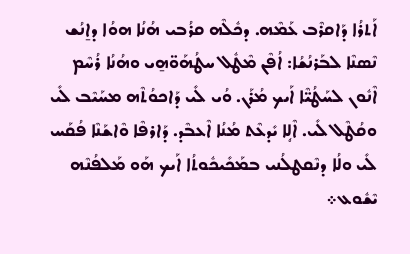ܐܰܬܪܳܐ ܕܰܐܩܪܶܒ ܥܰܡܶܗ. ܕܟܽܠܶܗ ܩܪܳܒܝ ܗܳܢܳܐ ܗܘܳܐ ܕܐ̱ܢܳܫ ܢܶܣܢܶܐ ܠܒܰܪܢܳܫܳܐ: ܐܳܦܶܢ ܡܶܛܽܠ ܚܛܳܗܰܘ̈ܗ̱ܝ ܘܗܳܢܳܐ ܪܳܚܶܡ ܐܶܢܽܘܢ ܠܚܰܛܳܝ̈ܶܐ ܐܰܝܟ ܡܳܪܰܢ. ܘܳܝ ܠܺܝ ܕܰܐܟܘܳܬܶܗ ܡܚܰܝܶܒ ܠܺܝ ܘܩܳܛܶܠ ܠܺܝ. ܐܶܠܴܐ ܝܺܕܥܶܬ ܡܳܢܳܐ ܐܶܥܒܶܕ. ܕܰܐܪܦܶܐ ܘܶܐܫܰܢܶܐ ܦܳܩܰܚ ܠܺܝ ܘܠܳܐ ܕܢܶܩܛܠܳܢܝ ܒܡܰܟܺܝܟܽܘܬܳܐ ܐܰܝܟ ܗܰܘ ܡܰܠܦܳܢܶܗ ܝܶܫܽܘܥ܀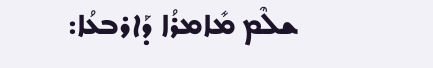ܫܠܶܡ ܡܺܐܡܪܳܐ ܕܰܐܪܒܥܳܐ: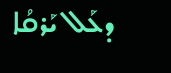ܕܥܰܠ ܝܰܪܩܳܐ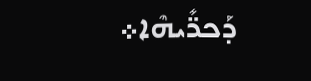ܕܰܟܪ̈ܺܝܗܶܐ܀